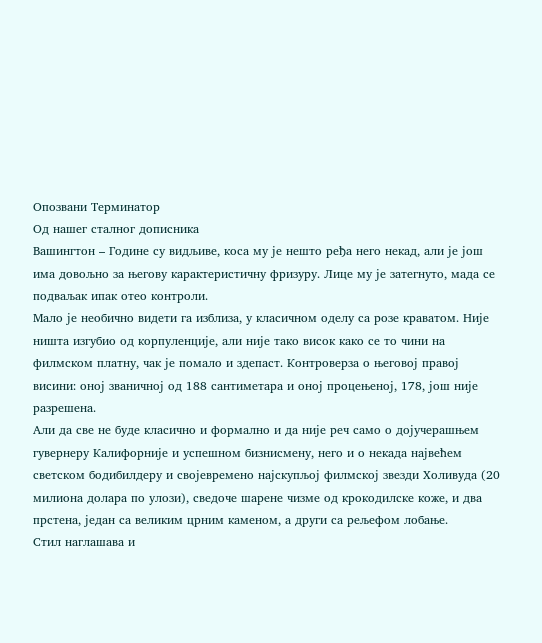Опозвани Терминатор
Од нашег сталног дописника
Вашингтон – Године су видљиве, коса му је нешто ређа него некад, али је још има довољно за његову карактеристичну фризуру. Лице му је затегнуто, мада се подваљак ипак отео контроли.
Мало је необично видети га изблиза, у класичном оделу са розе краватом. Није ништа изгубио од корпуленције, али није тако висок како се то чини на филмском платну, чак је помало и здепаст. Контроверза о његовој правој висини: оној званичној од 188 сантиметара и оној процењеној, 178, још није разрешена.
Али да све не буде класично и формално и да није реч само о дојучерашњем гувернеру Калифорније и успешном бизнисмену, него и о некада највећем светском бодибилдеру и својевремено најскупљој филмској звезди Холивуда (20 милиона долара по улози), сведоче шарене чизме од крокодилске коже, и два прстена, један са великим црним каменом, а други са рељефом лобање.
Стил наглашава и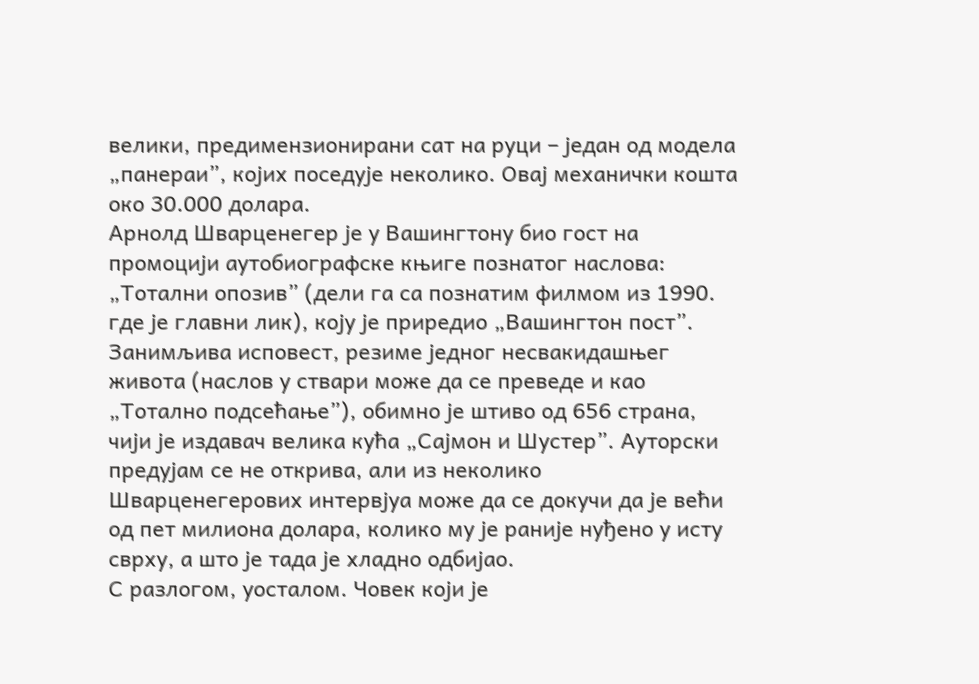велики, предимензионирани сат на руци – један од модела „панераи”, којих поседује неколико. Овај механички кошта око 30.000 долара.
Арнолд Шварценегер је у Вашингтону био гост на промоцији аутобиографске књиге познатог наслова: „Тотални опозив” (дели га са познатим филмом из 1990. где је главни лик), коју је приредио „Вашингтон пост”.
Занимљива исповест, резиме једног несвакидашњег живота (наслов у ствари може да се преведе и као „Тотално подсећање”), обимно је штиво од 656 страна, чији је издавач велика кућа „Сајмон и Шустер”. Ауторски предујам се не открива, али из неколико Шварценегерових интервјуа може да се докучи да је већи од пет милиона долара, колико му је раније нуђено у исту сврху, а што је тада је хладно одбијао.
С разлогом, уосталом. Човек који је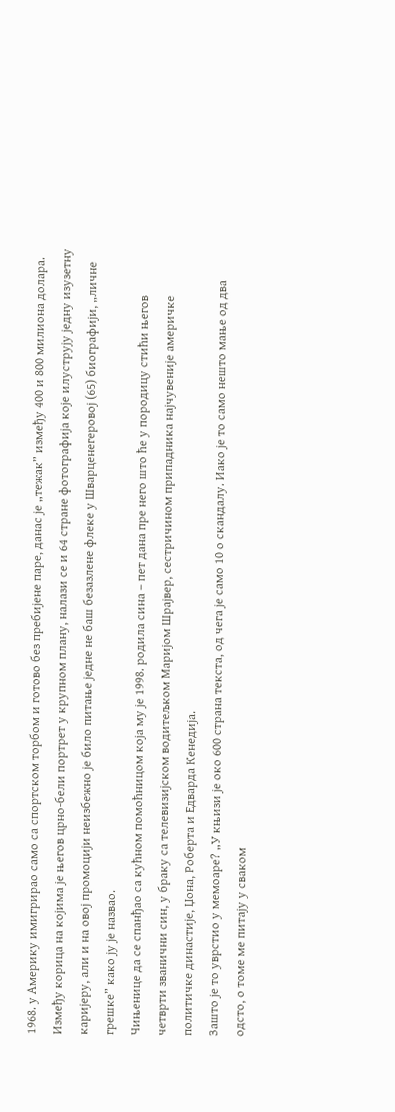1968. у Америку имигрирао само са спортском торбом и готово без пребијене паре, данас је „тежак” између 400 и 800 милиона долара.
Између корица на којима је његов црно-бели портрет у крупном плану, налази се и 64 стране фотографија које илуструју једну изузетну каријеру, али и на овој промоцији неизбежно је било питање једне не баш безазлене флеке у Шварценегеровој (65) биографији, „личне грешке” како ју је назвао.
Чињенице да се спанђао са кућном помоћницом која му је 1998. родила сина – пет дана пре него што ће у породицу стићи његов четврти званични син, у браку са телевизијском водитељком Маријом Шрајвер, сестричином припадника најчувеније америчке политичке династије, Џона, Роберта и Едварда Кенедија.
Зашто је то уврстио у мемоаре? „У књизи је око 600 страна текста, од чега је само 10 о скандалу. Иако је то само нешто мање од два одсто, о томе ме питају у сваком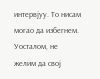интервјуу. То нисам могао да избегнем. Уосталом, не желим да свој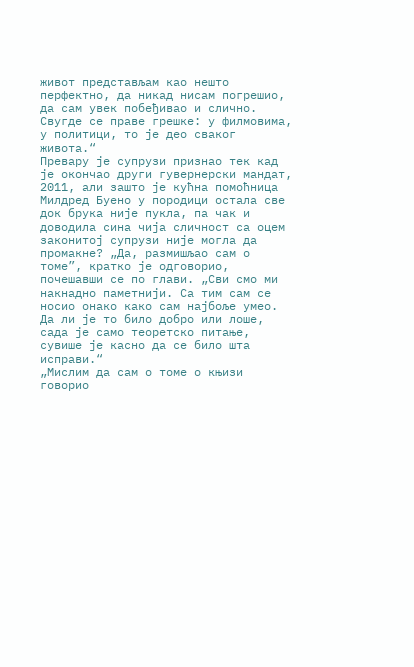живот представљам као нешто перфектно, да никад нисам погрешио, да сам увек побеђивао и слично. Свугде се праве грешке: у филмовима, у политици, то је део сваког живота.“
Превару је супрузи признао тек кад је окончао други гувернерски мандат, 2011, али зашто је кућна помоћница Милдред Буено у породици остала све док брука није пукла, па чак и доводила сина чија сличност са оцем законитој супрузи није могла да промакне? „Да, размишљао сам о томе”, кратко је одговорио, почешавши се по глави. „Сви смо ми накнадно паметнији. Са тим сам се носио онако како сам најбоље умео. Да ли је то било добро или лоше, сада је само теоретско питање, сувише је касно да се било шта исправи.“
„Мислим да сам о томе о књизи говорио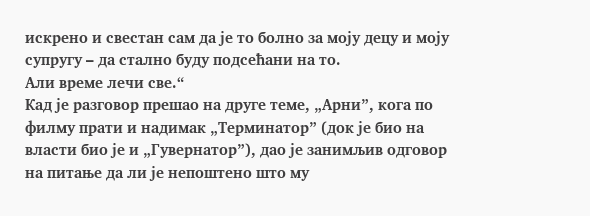искрено и свестан сам да је то болно за моју децу и моју супругу – да стално буду подсећани на то.
Али време лечи све.“
Кад је разговор прешао на друге теме, „Арни”, кога по филму прати и надимак „Терминатор” (док је био на власти био је и „Гувернатор”), дао је занимљив одговор на питање да ли је непоштено што му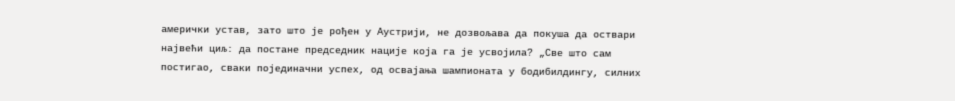амерички устав, зато што је рођен у Аустрији, не дозвољава да покуша да оствари највећи циљ: да постане председник нације која га је усвојила? „Све што сам постигао, сваки појединачни успех, од освајања шампионата у бодибилдингу, силних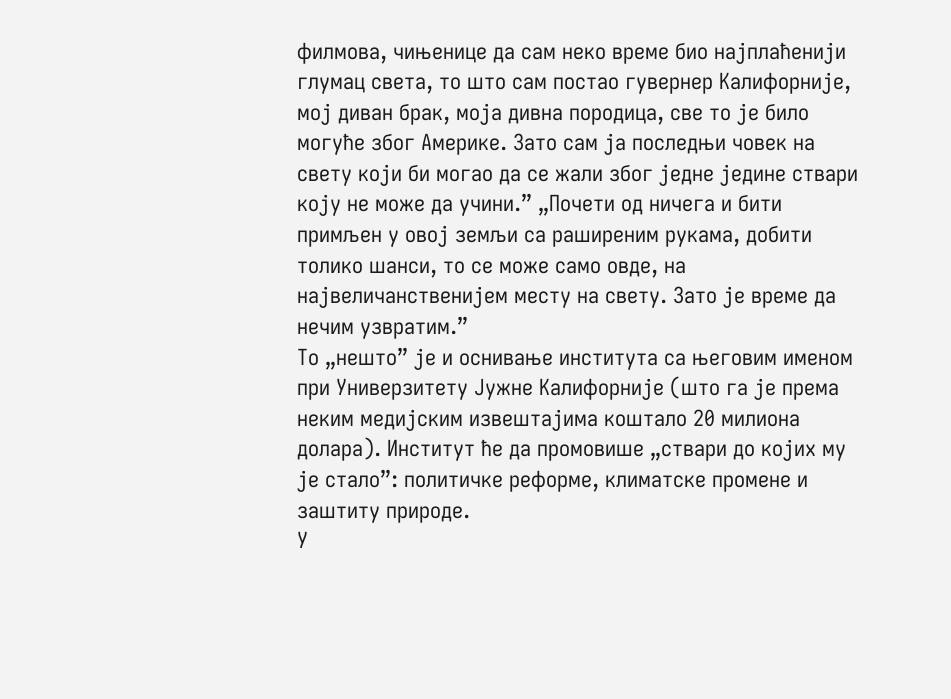филмова, чињенице да сам неко време био најплаћенији глумац света, то што сам постао гувернер Калифорније, мој диван брак, моја дивна породица, све то је било могуће због Америке. Зато сам ја последњи човек на свету који би могао да се жали због једне једине ствари коју не може да учини.” „Почети од ничега и бити примљен у овој земљи са раширеним рукама, добити толико шанси, то се може само овде, на највеличанственијем месту на свету. Зато је време да нечим узвратим.”
То „нешто” је и оснивање института са његовим именом при Универзитету Јужне Калифорније (што га је према неким медијским извештајима коштало 20 милиона долара). Институт ће да промовише „ствари до којих му је стало”: политичке реформе, климатске промене и заштиту природе.
У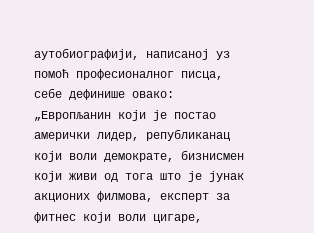аутобиографији, написаној уз помоћ професионалног писца, себе дефинише овако: „Европљанин који је постао амерички лидер, републиканац који воли демократе, бизнисмен који живи од тога што је јунак акционих филмова, експерт за фитнес који воли цигаре,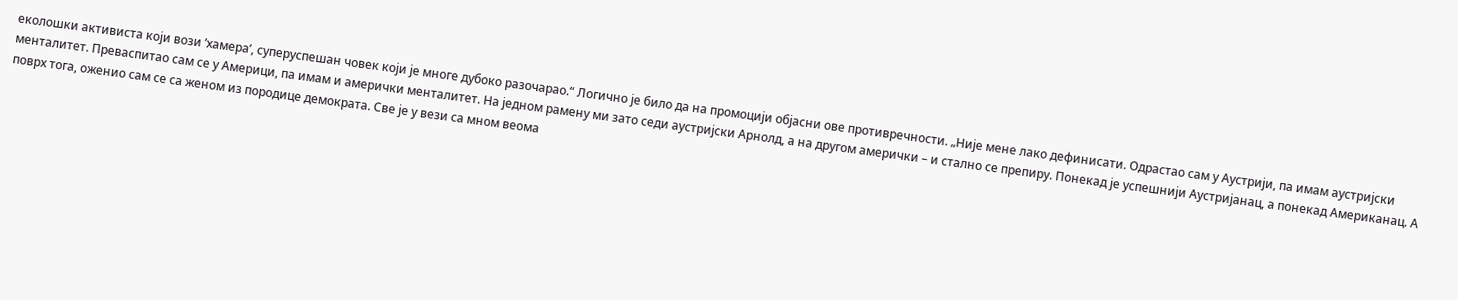еколошки активиста који вози ’хамера’, суперуспешан човек који је многе дубоко разочарао.“ Логично је било да на промоцији објасни ове противречности. „Није мене лако дефинисати. Одрастао сам у Аустрији, па имам аустријски менталитет. Преваспитао сам се у Америци, па имам и амерички менталитет. На једном рамену ми зато седи аустријски Арнолд, а на другом амерички – и стално се препиру. Понекад је успешнији Аустријанац, а понекад Американац. А поврх тога, оженио сам се са женом из породице демократа. Све је у вези са мном веома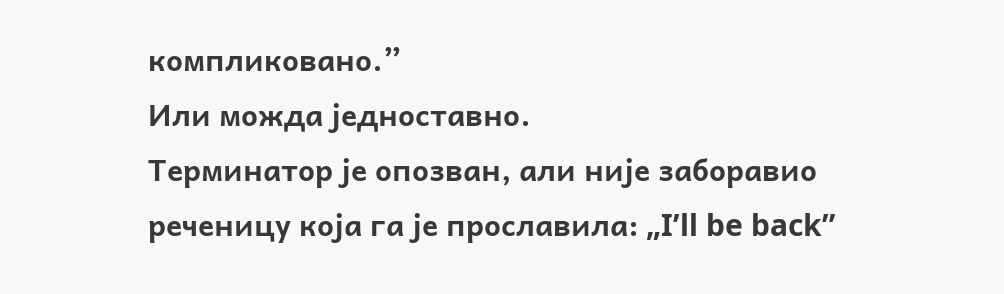компликовано.”
Или можда једноставно.
Терминатор је опозван, али није заборавио реченицу која га је прославила: „I’ll be back”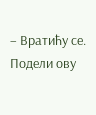– Вратићу се.
Подели ову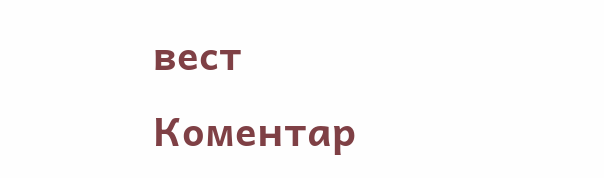вест
Комeнтар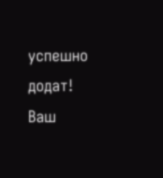успeшно додат!
Ваш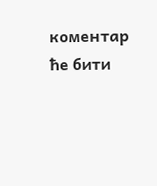комeнтар ћe бити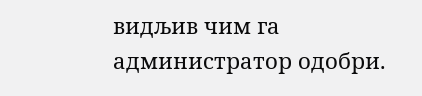видљив чим га администратор одобри.